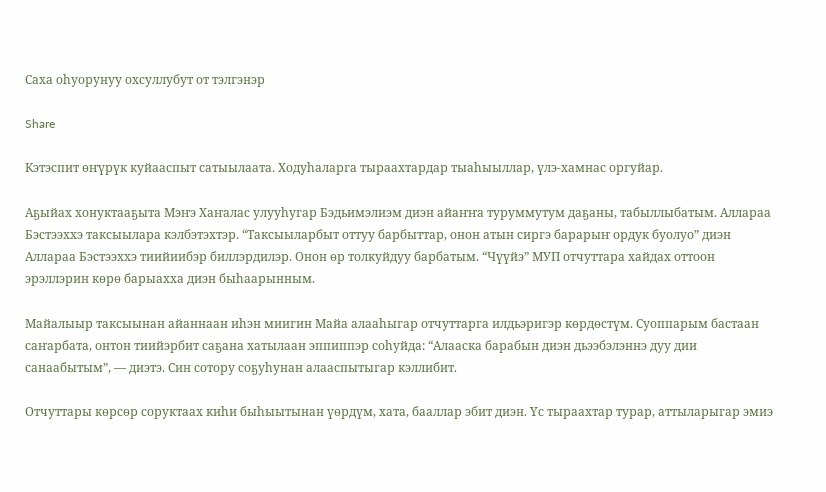Саха оһуорунуу охсуллубут от тэлгэнэр

Share

Кэтэспит өҥүрүк куйааспыт сатыылаата. Ходуһаларга тыраахтардар тыаһыыллар, үлэ-хамнас оргуйар.

Аҕыйах хонуктааҕыта Мэҥэ Хаҥалас улууһугар Бэдьимэлиэм диэн айаҥҥа туруммутум даҕаны, табыллыбатым. Аллараа Бэстээххэ таксыылара кэлбэтэхтэр. “Таксыыларбыт оттуу барбыттар, онон атын сиргэ барарыҥ ордук буолуо” диэн Аллараа Бэстээххэ тиийиибэр биллэрдилэр. Онон өр толкуйдуу барбатым. “Чүүйэ” МУП отчуттара хайдах оттоон эрэллэрин көрө барыахха диэн быһаарынным.

Майалыыр таксыынан айаннаан иһэн миигин Майа алааһыгар отчуттарга илдьэригэр көрдөстүм. Суоппарым бастаан саҥарбата, онтон тиийэрбит саҕана хатылаан эппиппэр соһуйда: “Алааска барабын диэн дьээбэлэннэ дуу дии санаабытым”, — диэтэ. Син сотору соҕуһунан алааспытыгар кэллибит.

Отчуттары көрсөр соруктаах киһи быһыытынан үөрдүм, хата, бааллар эбит диэн. Үс тыраахтар турар, аттыларыгар эмиэ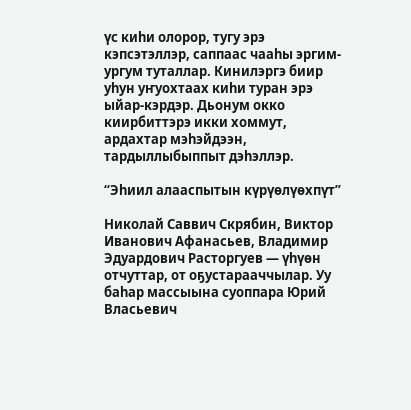үс киһи олорор, тугу эрэ кэпсэтэллэр, саппаас чааһы эргим-ургум туталлар. Кинилэргэ биир уһун уҥуохтаах киһи туран эрэ ыйар-кэрдэр. Дьонум окко киирбиттэрэ икки хоммут, ардахтар мэһэйдээн, тардыллыбыппыт дэһэллэр.

“Эһиил алааспытын күрүөлүөхпүт”

Николай Саввич Скрябин, Виктор Иванович Афанасьев, Владимир Эдуардович Расторгуев — үһүөн отчуттар, от оҕустарааччылар. Уу баһар массыына суоппара Юрий Власьевич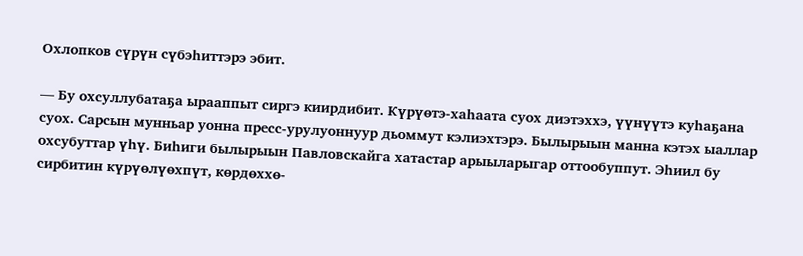Охлопков сүрүн сүбэһиттэрэ эбит.

— Бу охсуллубатаҕа ырааппыт сиргэ киирдибит. Күрүөтэ-хаһаата суох диэтэххэ, үүнүүтэ куһаҕана суох. Сарсын мунньар уонна пресс-урулуоннуур дьоммут кэлиэхтэрэ. Былырыын манна кэтэх ыаллар охсубуттар үһү. Биһиги былырыын Павловскайга хатастар арыыларыгар оттообуппут. Эһиил бу сирбитин күрүөлүөхпүт, көрдөххө-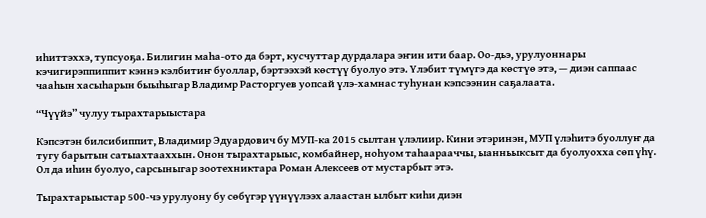иһиттэххэ, тупсуоҕа. Билигин маһа-ото да бэрт, кусчуттар дурдалара эҥин ити баар. Оо-дьэ, урулуоннары кэчигирэппиппит кэннэ кэлбитиҥ буоллар, бэртээхэй көстүү буолуо этэ. Үлэбит түмүгэ да көстүө этэ, — диэн саппаас чааһын хасыһарын быыһыгар Владимр Расторгуев уопсай үлэ-хамнас туһунан кэпсээнин саҕалаата.

“Чүүйэ” чулуу тырахтарыыстара

Кэпсэтэн билсибиппит, Владимир Эдуардович бу МУП-ка 2015 сылтан үлэлиир. Кини этэринэн, МУП үлэһитэ буоллуҥ да тугу барытын сатыахтааххын. Онон тырахтарыыс, комбайнер, ноһуом таһаарааччы, ыанньыксыт да буолуохха сөп үһү. Ол да иһин буолуо, сарсыныгар зоотехниктара Роман Алексеев от мустарбыт этэ.

Тырахтарыыстар 500‑чэ урулуону бу сөбүгэр үүнүүлээх алаастан ылбыт киһи диэн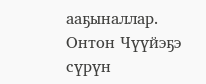ааҕыналлар. Онтон Чүүйэҕэ сүрүн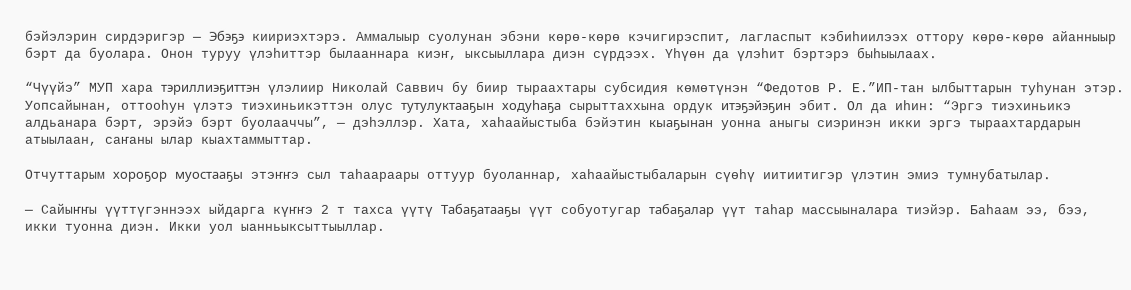бэйэлэрин сирдэригэр — Эбэҕэ киириэхтэрэ. Аммалыыр суолунан эбэни көрө-көрө кэчигирэспит, лагласпыт кэбиһиилээх оттору көрө-көрө айанныыр бэрт да буолара. Онон туруу үлэһиттэр былааннара киэҥ, ыксыыллара диэн сүрдээх. Үһүөн да үлэһит бэртэрэ быһыылаах.

“Чүүйэ” МУП хара тэриллиэҕиттэн үлэлиир Николай Саввич бу биир тыраахтары субсидия көмөтүнэн “Федотов Р. Е.”ИП-тан ылбыттарын туһунан этэр. Уопсайынан, оттооһун үлэтэ тиэхиньикэттэн олус тутулуктааҕын ходуһаҕа сырыттаххына ордук итэҕэйэҕин эбит. Ол да иһин: “Эргэ тиэхиньикэ алдьанара бэрт, эрэйэ бэрт буолааччы”, — дэһэллэр. Хата, хаһаайыстыба бэйэтин кыаҕынан уонна аныгы сиэринэн икки эргэ тыраахтардарын атыылаан, саҥаны ылар кыахтаммыттар.

Отчуттарым хороҕор муостааҕы этэҥҥэ сыл таһаараары оттуур буоланнар, хаһаайыстыбаларын сүөһү иитиитигэр үлэтин эмиэ тумнубатылар.

— Сайыҥҥы үүттүгэннээх ыйдарга күҥҥэ 2 т тахса үүтү Табаҕатааҕы үүт собуотугар табаҕалар үүт таһар массыыналара тиэйэр. Баһаам ээ, бээ, икки туонна диэн. Икки уол ыанньыксыттыыллар.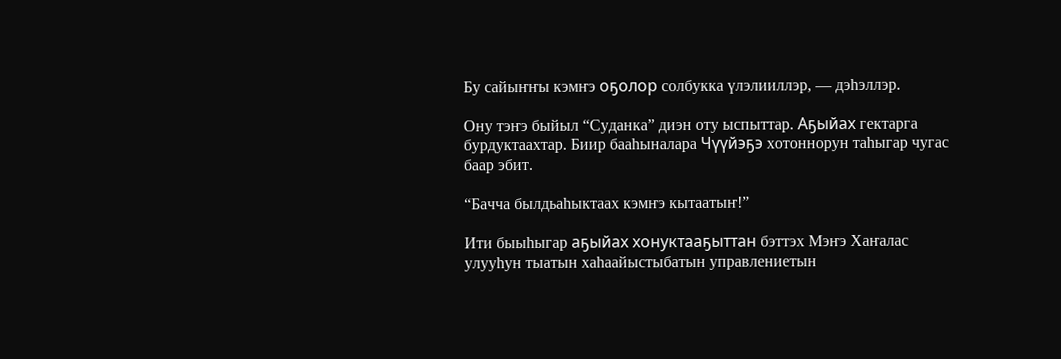Бу сайыҥҥы кэмҥэ оҕолор солбукка үлэлииллэр, — дэһэллэр.

Ону тэҥэ быйыл “Суданка” диэн оту ыспыттар. Аҕыйах гектарга бурдуктаахтар. Биир бааһыналара Чүүйэҕэ хотоннорун таһыгар чугас баар эбит.

“Бачча былдьаһыктаах кэмҥэ кытаатыҥ!”

Ити быыһыгар аҕыйах хонуктааҕыттан бэттэх Мэҥэ Хаҥалас улууһун тыатын хаһаайыстыбатын управлениетын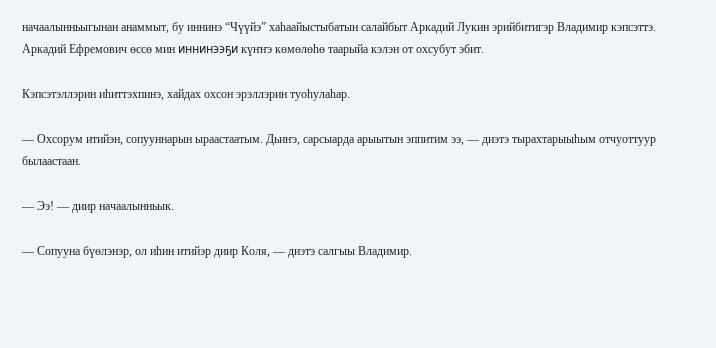начаалынньыгынан анаммыт, бу иннинэ “Чүүйэ” хаһаайыстыбатын салайбыт Аркадий Лукин эрийбитигэр Владимир кэпсэттэ. Аркадий Ефремович өссө мин иннинээҕи күҥҥэ көмөлөһө таарыйа кэлэн от охсубут эбит.

Кэпсэтэллэрин иһиттэхпинэ, хайдах охсон эрэллэрин туоһулаһар.

— Охсорум итийэн, сопууннарын ыраастаатым. Дьиҥэ, сарсыарда арыытын эппитим ээ, — диэтэ тырахтарыыһым отчуоттуур былаастаан.

— Ээ! — диир начаалынньык.

— Сопууна бүөлэнэр, ол иһин итийэр диир Коля, — диэтэ салгыы Владимир.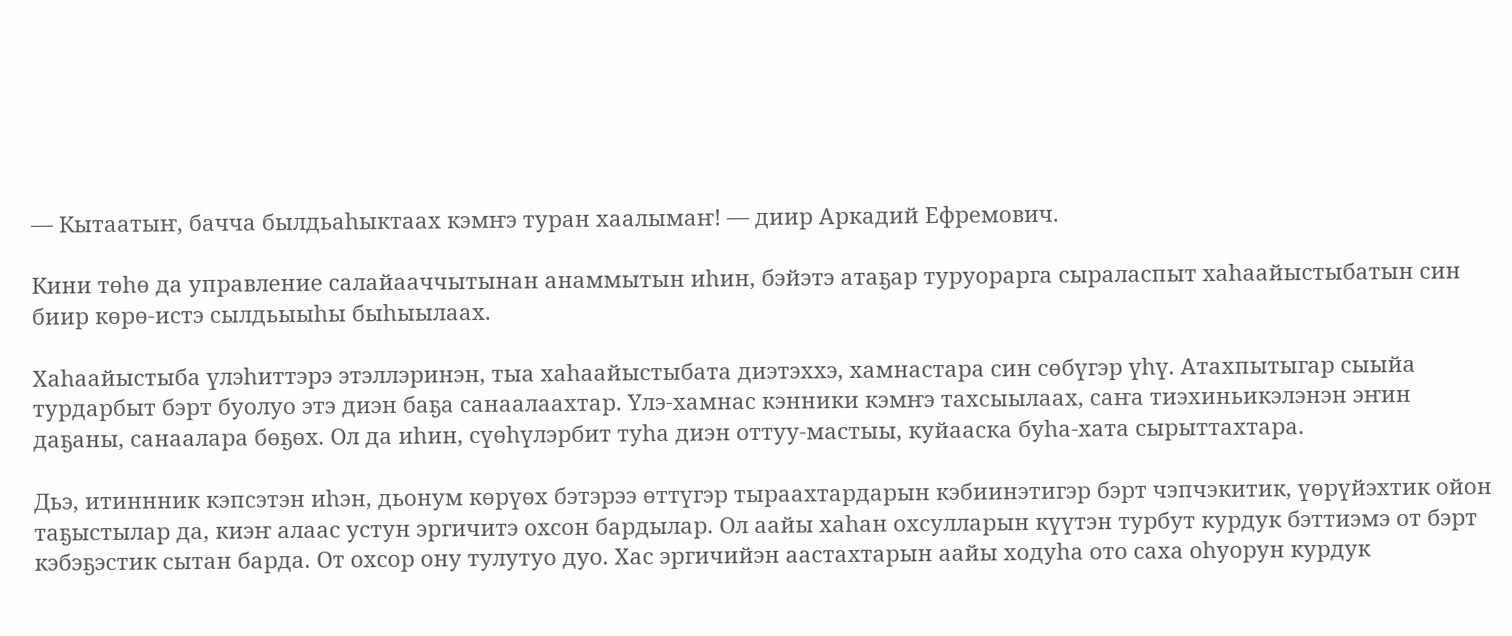— Кытаатыҥ, бачча былдьаһыктаах кэмҥэ туран хаалымаҥ! — диир Аркадий Ефремович.

Кини төһө да управление салайааччытынан анаммытын иһин, бэйэтэ атаҕар туруорарга сыраласпыт хаһаайыстыбатын син биир көрө-истэ сылдьыыһы быһыылаах.

Хаһаайыстыба үлэһиттэрэ этэллэринэн, тыа хаһаайыстыбата диэтэххэ, хамнастара син сөбүгэр үһү. Атахпытыгар сыыйа турдарбыт бэрт буолуо этэ диэн баҕа санаалаахтар. Үлэ-хамнас кэнники кэмҥэ тахсыылаах, саҥа тиэхиньикэлэнэн эҥин даҕаны, санаалара бөҕөх. Ол да иһин, сүөһүлэрбит туһа диэн оттуу-мастыы, куйааска буһа-хата сырыттахтара.

Дьэ, итиннник кэпсэтэн иһэн, дьонум көрүөх бэтэрээ өттүгэр тыраахтардарын кэбиинэтигэр бэрт чэпчэкитик, үөрүйэхтик ойон таҕыстылар да, киэҥ алаас устун эргичитэ охсон бардылар. Ол аайы хаһан охсулларын күүтэн турбут курдук бэттиэмэ от бэрт кэбэҕэстик сытан барда. От охсор ону тулутуо дуо. Хас эргичийэн аастахтарын аайы ходуһа ото саха оһуорун курдук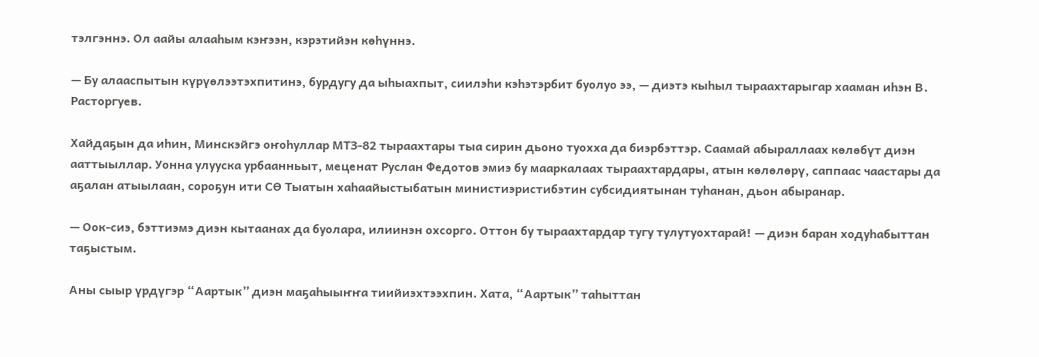тэлгэннэ. Ол аайы алааһым кэҥээн, кэрэтийэн көһүннэ.

— Бу алааспытын күрүөлээтэхпитинэ, бурдугу да ыһыахпыт, сиилэһи кэһэтэрбит буолуо ээ, — диэтэ кыһыл тыраахтарыгар хааман иһэн В. Расторгуев.

Хайдаҕын да иһин, Минскэйгэ оҥоһуллар МТЗ‑82 тыраахтары тыа сирин дьоно туохха да биэрбэттэр. Саамай абыраллаах көлөбүт диэн ааттыыллар. Уонна улууска урбаанньыт, меценат Руслан Федотов эмиэ бу мааркалаах тыраахтардары, атын көлөлөрү, саппаас чаастары да аҕалан атыылаан, сороҕун ити СӨ Тыатын хаһаайыстыбатын министиэристибэтин субсидиятынан туһанан, дьон абыранар.

— Оок-сиэ, бэттиэмэ диэн кытаанах да буолара, илиинэн охсорго. Оттон бу тыраахтардар тугу тулутуохтарай! — диэн баран ходуһабыттан таҕыстым.

Аны сыыр үрдүгэр “Аартык” диэн маҕаһыыҥҥа тиийиэхтээхпин. Хата, “Аартык” таһыттан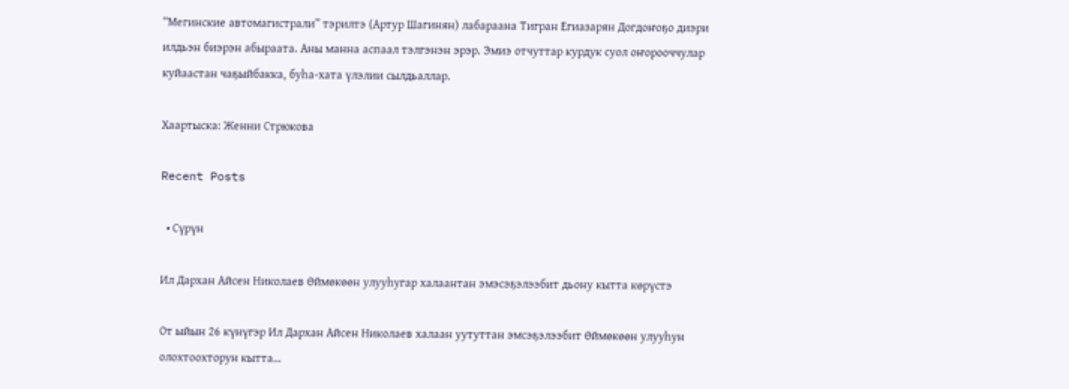“Мегинские автомагистрали” тэрилтэ (Артур Шагинян) лабараана Тигран Егиазарян Догдоҥоҕо диэри илдьэн биэрэн абыраата. Аны манна аспаал тэлгэнэн эрэр. Эмиэ отчуттар курдук суол оҥорооччулар куйаастан чаҕыйбакка, буһа-хата үлэлии сылдьаллар.

Хаартыска: Женни Стрюкова

Recent Posts

  • Сүрүн

Ил Дархан Айсен Николаев Өймөкөөн улууһугар халаантан эмэсэҕэлээбит дьону кытта көрүстэ

От ыйын 26 күнүгэр Ил Дархан Айсен Николаев халаан уутуттан эмсэҕэлээбит Өймөкөөн улууһун олохтоохторун кытта…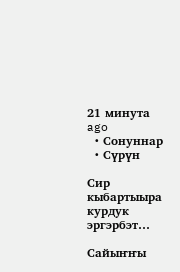21 минута ago
  • Сонуннар
  • Сүрүн

Сир кыбартыыра курдук эргэрбэт…

Сайыҥҥы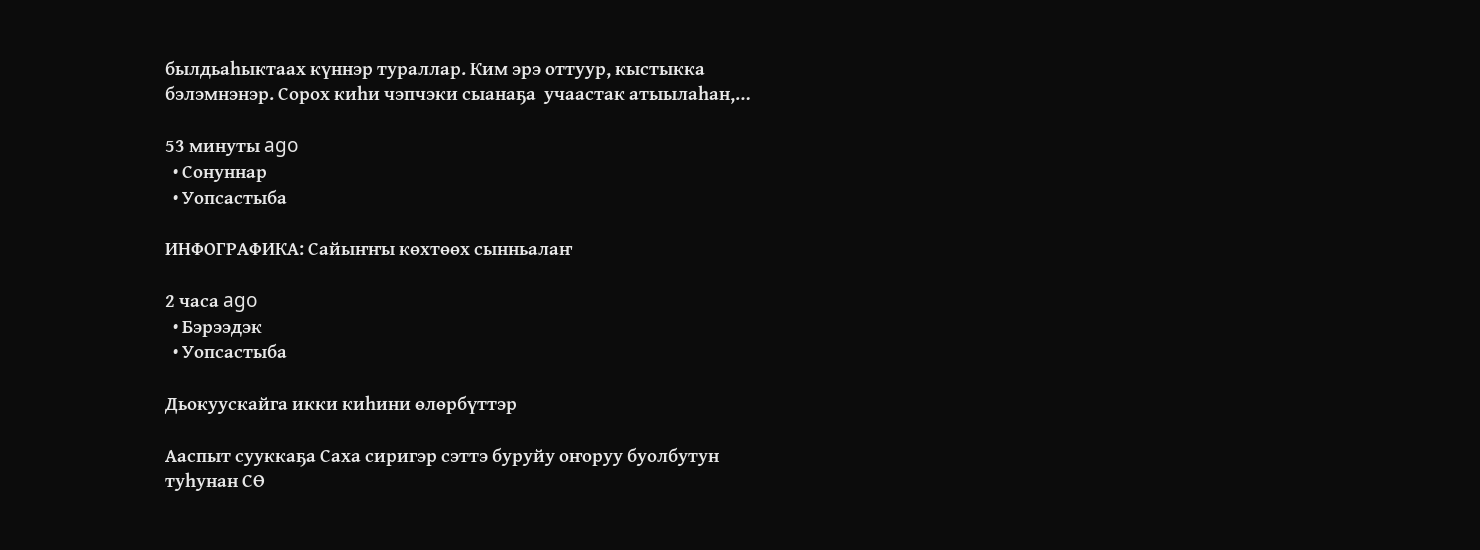былдьаһыктаах күннэр тураллар. Ким эрэ оттуур, кыстыкка бэлэмнэнэр. Сорох киһи чэпчэки сыанаҕа  учаастак атыылаһан,…

53 минуты ago
  • Сонуннар
  • Уопсастыба

ИНФОГРАФИКА: Сайыҥҥы көхтөөх сынньалаҥ

2 часа ago
  • Бэрээдэк
  • Уопсастыба

Дьокуускайга икки киһини өлөрбүттэр

Ааспыт сууккаҕа Саха сиригэр сэттэ буруйу оҥоруу буолбутун туһунан СӨ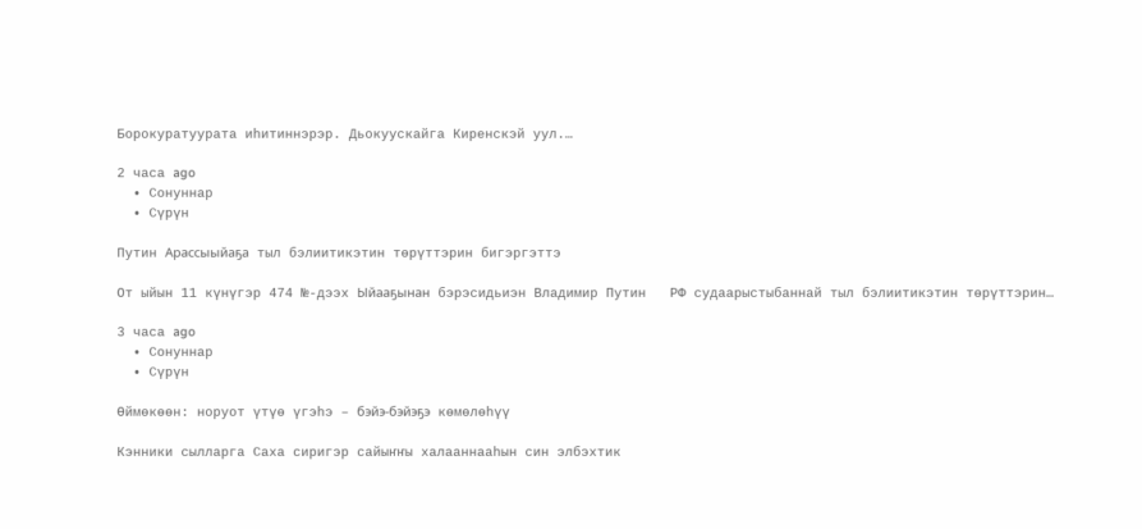Борокуратуурата иһитиннэрэр. Дьокуускайга Киренскэй уул.…

2 часа ago
  • Сонуннар
  • Сүрүн

Путин Арассыыйаҕа тыл бэлиитикэтин төрүттэрин бигэргэттэ

От ыйын 11 күнүгэр 474 №-дээх Ыйааҕынан бэрэсидьиэн Владимир Путин   РФ судаарыстыбаннай тыл бэлиитикэтин төрүттэрин…

3 часа ago
  • Сонуннар
  • Сүрүн

Өймөкөөн: норуот үтүө үгэһэ – бэйэ-бэйэҕэ көмөлөһүү

Кэнники сылларга Саха сиригэр сайыҥҥы халааннааһын син элбэхтик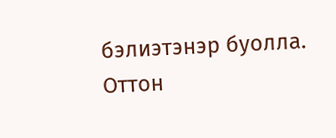бэлиэтэнэр буолла. Оттон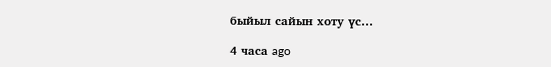быйыл сайын хоту үс…

4 часа ago